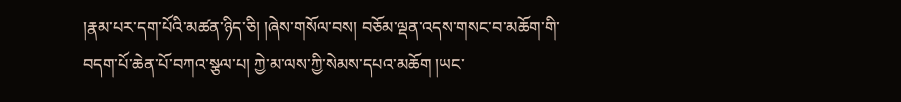།རྣམ་པར་དག་པོའི་མཚན་ཉིད་ཅི། །ཞེས་གསོལ་བས། བཅོམ་ལྡན་འདས་གསང་བ་མཆོག་གི་བདག་པོ་ཆེན་པོ་བཀའ་སྩལ་པ། ཀྱེ་མ་ལས་ཀྱི་སེམས་དཔའ་མཆོག །ཡང་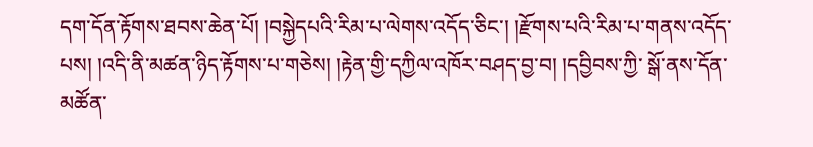དག་དོན་རྟོགས་ཐབས་ཆེན་པོ། །བསྐྱེདཔའི་རིམ་པ་ལེགས་འདོད་ཅིང་། །རྫོགས་པའི་རིམ་པ་གནས་འདོད་པས། །འདི་ནི་མཚན་ཉིད་རྟོགས་པ་གཅེས། །རྟེན་གྱི་དཀྱིལ་འཁོར་བཤད་བྱ་བ། །དབྱིབས་ཀྱི་ སྒོ་ནས་དོན་མཚོན་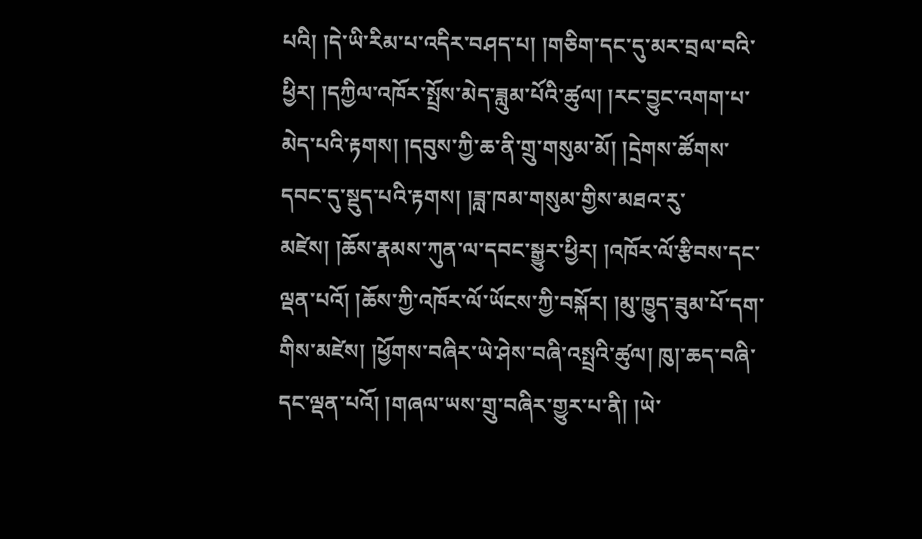པའི། །དེ་ཡི་རིམ་པ་འདིར་བཤད་པ། །གཅིག་དང་དུ་མར་བྲལ་བའི་ཕྱིར། །དཀྱིལ་འཁོར་སྤྲོས་མེད་ཟླུམ་པོའི་ཚུལ། །རང་བྱུང་འགག་པ་མེད་པའི་རྟགས། །དབུས་ཀྱི་ཆ་ནི་གྲུ་གསུམ་མོ། །དྲེགས་ཚོགས་དབང་དུ་སྡུད་པའི་རྟགས། །ཟླ་ཁམ་གསུམ་གྱིས་མཐའ་རུ་མཛེས། །ཆོས་རྣམས་ཀུན་ལ་དབང་སྒྱུར་ཕྱིར། །འཁོར་ལོ་རྩིབས་དང་ལྡན་པའོ། །ཆོས་ཀྱི་འཁོར་ལོ་ཡོངས་ཀྱི་བསྐོར། །མུ་ཁྱུད་ཟུམ་པོ་དག་གིས་མཛེས། །ཕྱོགས་བཞིར་ཡེ་ཤེས་བཞི་འསྤྲའི་ཚུལ། ཁུ།་ཆད་བཞི་དང་ལྡན་པའོ། །གཞལ་ཡས་གྲུ་བཞིར་གྱུར་པ་ནི། །ཡེ་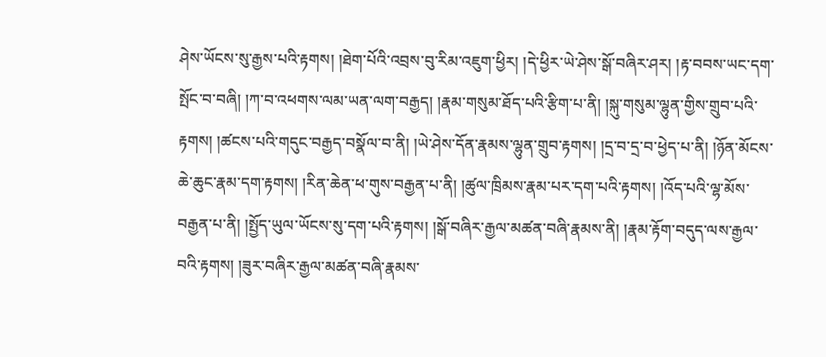ཤེས་ཡོངས་སུ་རྒྱས་པའི་རྟགས། །ཐེག་པོའི་འབྲས་བུ་རིམ་འཇུག་ཕྱིར། །དེ་ཕྱིར་ཡེ་ཤེས་སྒོ་བཞིར་ཤར། །རྟ་བབས་ཡང་དག་སྤོང་བ་བཞི། །ཀ་བ་འཕགས་ལམ་ཡན་ལག་བརྒྱད། །རྣམ་གསུམ་ཐོད་པའི་རྩིག་པ་ནི། །སྐུ་གསུམ་ལྷུན་གྱིས་གྲུབ་པའི་རྟགས། །ཚངས་པའི་གདུང་བརྒྱད་བསྣོལ་བ་ནི། །ཡེ་ཤེས་དོན་རྣམས་ལྷུན་གྲུབ་རྟགས། །དྲ་བ་དྲ་བ་ཕྱེད་པ་ནི། །ཉོན་མོངས་ཆེ་ཆུང་རྣམ་དག་རྟགས། །རིན་ཆེན་ཕ་གུས་བརྒྱན་པ་ནི། །ཚུལ་ཁྲིམས་རྣམ་པར་དག་པའི་རྟགས། །འོད་པའི་ལྷ་མོས་བརྒྱན་པ་ནི། །སྤྱོད་ཡུལ་ཡོངས་སུ་དག་པའི་རྟགས། །སྒོ་བཞིར་རྒྱལ་མཚན་བཞི་རྣམས་ནི། །རྣམ་རྟོག་བདུད་ལས་རྒྱལ་བའི་རྟགས། །ཟུར་བཞིར་རྒྱལ་མཚན་བཞི་རྣམས་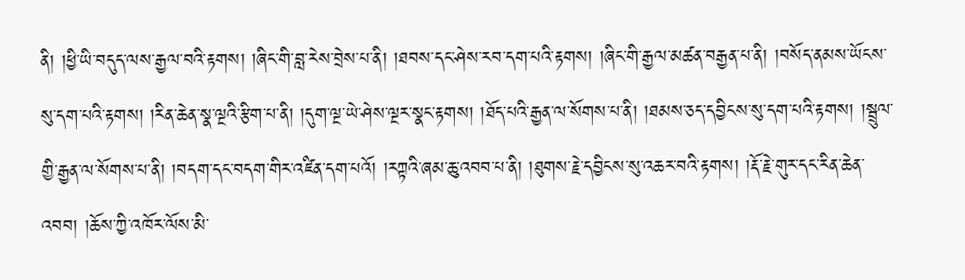ནི། །ཕྱི་ཡི་བདུད་ལས་རྒྱལ་བའི་རྟགས། །ཞིང་གི་བླ་རེས་བྲེས་པ་ནི། །ཐབས་དང་ཤེས་རབ་དག་པའི་རྟགས། །ཞིང་གི་རྒྱལ་མཚན་བརྒྱན་པ་ནི། །བསོད་ནམས་ཡོངས་སུ་དག་པའི་རྟགས། །རིན་ཆེན་སྣ་ལྔའི་རྩིག་པ་ནི། །དུག་ལྔ་ཡེ་ཤེས་ལྔར་སྣང་རྟགས། །ཐོད་པའི་རྒྱན་ལ་སོགས་པ་ནི། །ཐམས་ཅད་དབྱིངས་སུ་དག་པའི་རྟགས། །སྦྲུལ་གྱི་རྒྱན་ལ་སོགས་པ་ནི། །བདག་དང་བདག་གིར་འཛིན་དག་པའོ། །རཀྟའི་ཞམ་ཆུ་འབབ་པ་ནི། །ཐུགས་རྗེ་དབྱིངས་སུ་འཆར་བའི་རྟགས། །རྡོ་རྗེ་གུར་དང་རིན་ཆེན་འབབ། །ཆོས་ཀྱི་འཁོར་ལོས་མི་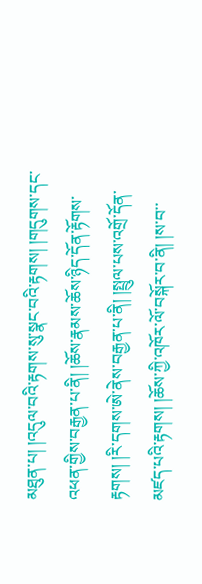མཐུན་པ། །འདུལ་བའི་རྟགས་སུ་སྣང་བའི་རྟགས། །གདུགས་དང་འཕན་གྱིས་བརྒྱན་པ་ནི། །ཆོས་རྣམས་ཆོས་ཉིད་དོན་རྟོགས་རྟགས། །རི་དགས་ཨེ་ནེས་བརྒྱན་པ་ནི། །སྤྲུལ་པས་འགྲོ་དོན་མཛད་པའི་རྟགས། །ཆོས་ཀྱི་འཁོར་ལོ་བསྐོར་བ་ནི། །ས་བ་་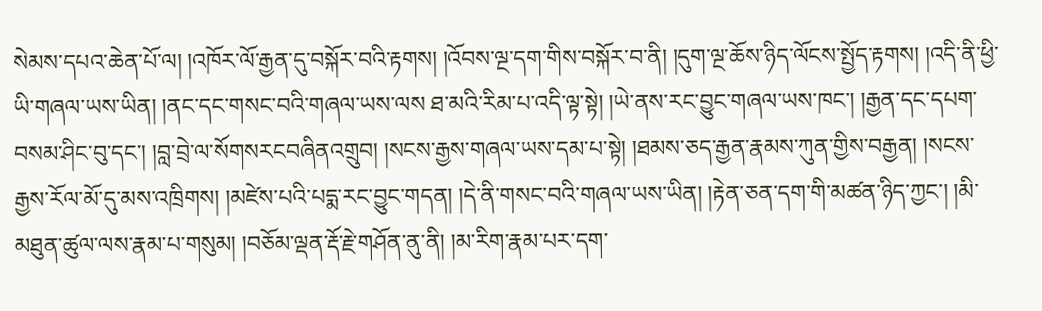སེམས་དཔའ་ཆེན་པོ་ལ། །འཁོར་ལོ་རྒྱན་དུ་བསྐོར་བའི་རྟགས། །འོབས་ལྔ་དག་གིས་བསྐོར་བ་ནི། །དུག་ལྔ་ཆོས་ཉིད་ལོངས་སྤྱོད་རྟགས། །འདི་ནི་ཕྱི་ཡི་གཞལ་ཡས་ཡིན། །ནང་དང་གསང་བའི་གཞལ་ཡས་ལས ཐ་མའི་རིམ་པ་འདི་ལྟ་སྟེ། །ཡེ་ནས་རང་བྱུང་གཞལ་ཡས་ཁང་། །རྒྱན་དང་དཔག་བསམ་ཤིང་བུ་དང་། །བླ་བྲེ་ལ་སོགསརངབཞིནའགྲུབ། །སངས་རྒྱས་གཞལ་ཡས་དམ་པ་སྟེ། །ཐམས་ཅད་རྒྱན་རྣམས་ཀུན་གྱིས་བརྒྱན། །སངས་རྒྱས་རོལ་མོ་དུ་མས་འཁྲིགས། །མཛེས་པའི་པདྨ་རང་བྱུང་གདན། །དེ་ནི་གསང་བའི་གཞལ་ཡས་ཡིན། །རྟེན་ཅན་དག་གི་མཚན་ཉིད་ཀྱང་། །མི་མཐུན་ཚུལ་ལས་རྣམ་པ་གསུམ། །བཅོམ་ལྡན་རྡོ་རྗེ་གཤོན་ནུ་ནི། །མ་རིག་རྣམ་པར་དག་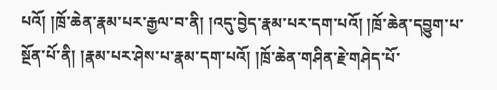པའོ། །ཁྲོ་ཆེན་རྣམ་པར་རྒྱལ་བ་ནི། །འདུ་བྱེད་རྣམ་པར་དག་པའོ། །ཁྲོ་ཆེན་དབྱུག་པ་སྔོན་པོ་ནི། །རྣམ་པར་ཤེས་པ་རྣམ་དག་པའོ། །ཁྲོ་ཆེན་གཤིན་རྗེ་གཤེད་པོ་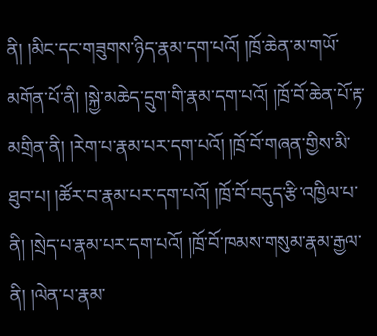ནི། །མིང་དང་གཟུགས་ཉིད་རྣམ་དག་པའོ། །ཁྲོ་ཆེན་མ་གཡོ་མགོན་པོ་ནི། །སྐྱེ་མཆེད་དྲུག་གི་རྣམ་དག་པའོ། །ཁྲོ་བོ་ཆེན་པོ་རྟ་མགྲིན་ནི། །རེག་པ་རྣམ་པར་དག་པའོ། །ཁྲོ་བོ་གཞན་གྱིས་མི་ཐུབ་པ། །ཚོར་བ་རྣམ་པར་དག་པའོ། །ཁྲོ་བོ་བདུད་རྩི་འཁྱིལ་པ་ནི། །སྲེད་པ་རྣམ་པར་དག་པའོ། །ཁྲོ་བོ་ཁམས་གསུམ་རྣམ་རྒྱལ་ནི། །ལེན་པ་རྣམ་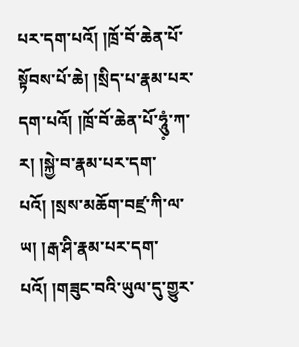པར་དག་པའོ། །ཁྲོ་བོ་ཆེན་པོ་སྟོབས་པོ་ཆེ། །སྲིད་པ་རྣམ་པར་དག་པའོ། །ཁྲོ་བོ་ཆེན་པོ་ཧཱུཾ༷་ཀ་ར། །སྐྱེ་བ་རྣམ་པར་དག་པའོ། །སྲས་མཆོག་བཛྲ་ཀི་ལ་ཡ། །རྒ་ཤི་རྣམ་པར་དག་པའོ། །གཟུང་བའི་ཡུལ་དུ་གྱུར་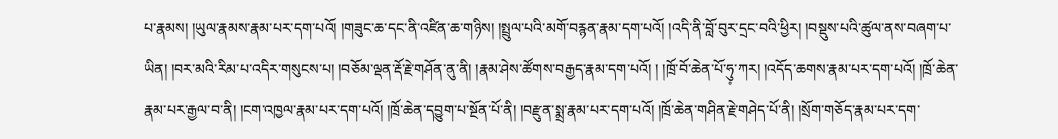པ་རྣམས། །ཡུལ་རྣམས་རྣམ་པར་དག་པའོ། །གཟུང་ཆ་དང་ནི་འཛིན་ཆ་གཉིས། །སྤྲུལ་པའི་མགོ་བརྙན་རྣམ་དག་པའོ། །འདི་ནི་བློ་བུར་དྲང་བའི་ཕྱིར། །བསྡུས་པའི་ཚུལ་ནས་བཞག་པ་ཡིན། །བར་མའི་རིམ་པ་འདིར་གསུངས་པ། །བཅོམ་ལྡན་རྡོ་རྗེ་གཤོན་ནུ་ནི། །རྣམ་ཤེས་ཚོགས་བརྒྱད་རྣམ་དག་པའོ། ། །ཁྲོ་བོ་ཆེན་པོ་ཧུ༷་ཀར། །འདོད་ཆགས་རྣམ་པར་དག་པའོ། །ཁྲོ་ཆེན་རྣམ་པར་རྒྱལ་བ་ནི། །ངག་འཁྱལ་རྣམ་པར་དག་པའོ། །ཁྲོ་ཆེན་དབྱུག་པ་སྔོན་པོ་ནི། །བརྫུན་སྨྲ་རྣམ་པར་དག་པའོ། །ཁྲོ་ཆེན་གཤིན་རྗེ་གཤེད་པོ་ནི། །སྲོག་གཅོད་རྣམ་པར་དག་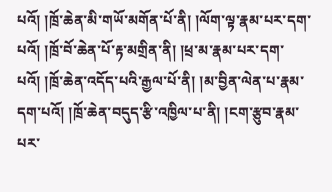པའོ། །ཁྲོ་ཆེན་མི་གཡོ་མགོན་པོ་ནི། །ལོག་ལྟ་རྣམ་པར་དག་པའོ། །ཁྲོ་བོ་ཆེན་པོ་རྟ་མགྲིན་ནི། །ཕྲ་མ་རྣམ་པར་དག་པའོ། །ཁྲོ་ཆེན་འདོད་པའི་རྒྱལ་པོ་ནི། །མ་བྱིན་ལེན་པ་རྣམ་དག་པའོ། །ཁྲོ་ཆེན་བདུད་རྩི་འཁྱིལ་པ་ནི། །ངག་རྩུབ་རྣམ་པར་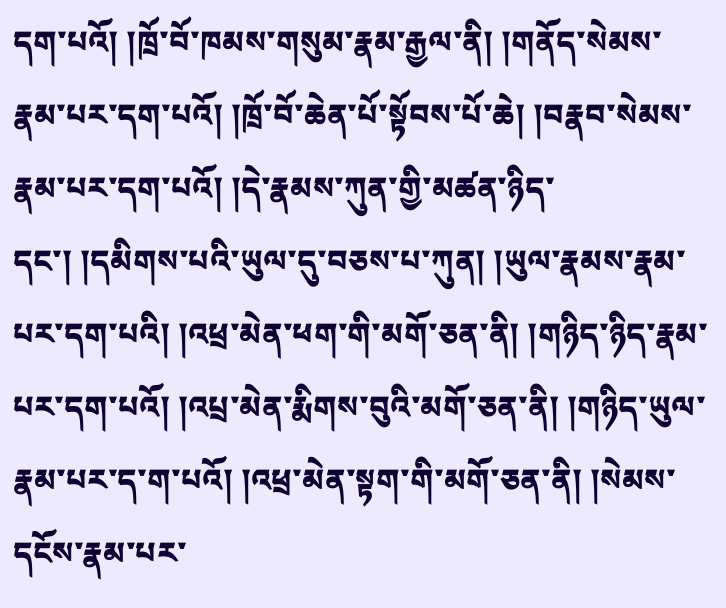དག་པའོ། །ཁྲོ་བོ་ཁམས་གསུམ་རྣམ་རྒྱལ་ནི། །གནོད་སེམས་རྣམ་པར་དག་པའོ། །ཁྲོ་བོ་ཆེན་པོ་སྟོབས་པོ་ཆེ། །བརྣབ་སེམས་རྣམ་པར་དག་པའོ། །དེ་རྣམས་ཀུན་གྱི་མཚན་ཉིད་དང་། །དམིགས་པའི་ཡུལ་དུ་བཅས་པ་ཀུན། །ཡུལ་རྣམས་རྣམ་པར་དག་པའི། །འཕྲ་མེན་ཕག་གི་མགོ་ཅན་ནི། །གཉིད་ཉིད་རྣམ་པར་དག་པའོ། །འཔྲ་མེན་རྨིགས་བུའི་མགོ་ཅན་ནི། །གཉིད་ཡུལ་རྣམ་པར་ད་ག་པའོ། །འཕྲ་མེན་སྟག་གི་མགོ་ཅན་ནི། །སེམས་དངོས་རྣམ་པར་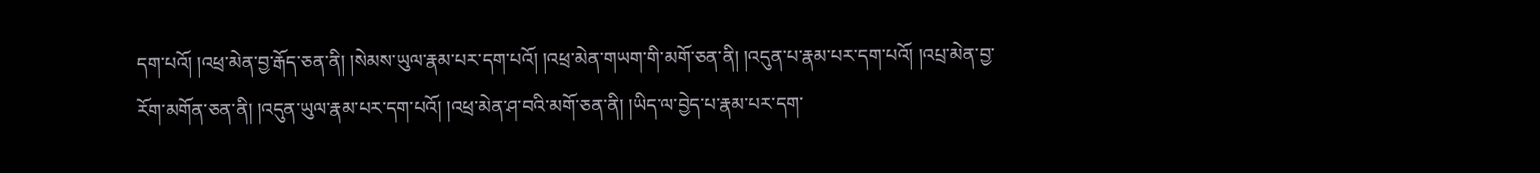དག་པའོ། །འཕྲ་མེན་བྱ་རྒོད་ཅན་ནི། །སེམས་ཡུལ་རྣམ་པར་དག་པའོ། །འཕྲ་མེན་གཡག་གི་མགོ་ཅན་ནི། །འདུན་པ་རྣམ་པར་དག་པའོ། །འཔྲ་མེན་བྱ་རོག་མགོན་ཅན་ནི། །འདུན་ཡུལ་རྣམ་པར་དག་པའོ། །འཕྲ་མེན་ཤ་བའི་མགོ་ཅན་ནི། །ཡིད་ལ་བྱེད་པ་རྣམ་པར་དག་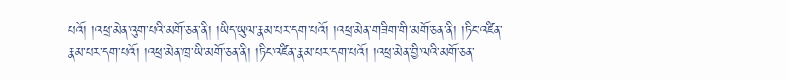པའོ། །འཕྲ་མེན་འུག་པའི་མགོ་ཅན་ནི། །ཡིད་ཡུལ་རྣམ་པར་དག་པའོ། །འཕྲ་མེན་གཟིག་གི་མགོ་ཅན་ནི། །ཏིང་འཛིན་རྣམ་པར་དག་པའོ། །འཕྲ་མེན་ཁྲ་ཡི་མགོ་ཅན་ནི། །ཏིང་འཛིན་རྣམ་པར་དག་པའོ། །འཕྲ་མེན་བྱི་ལའི་མགོ་ཅན་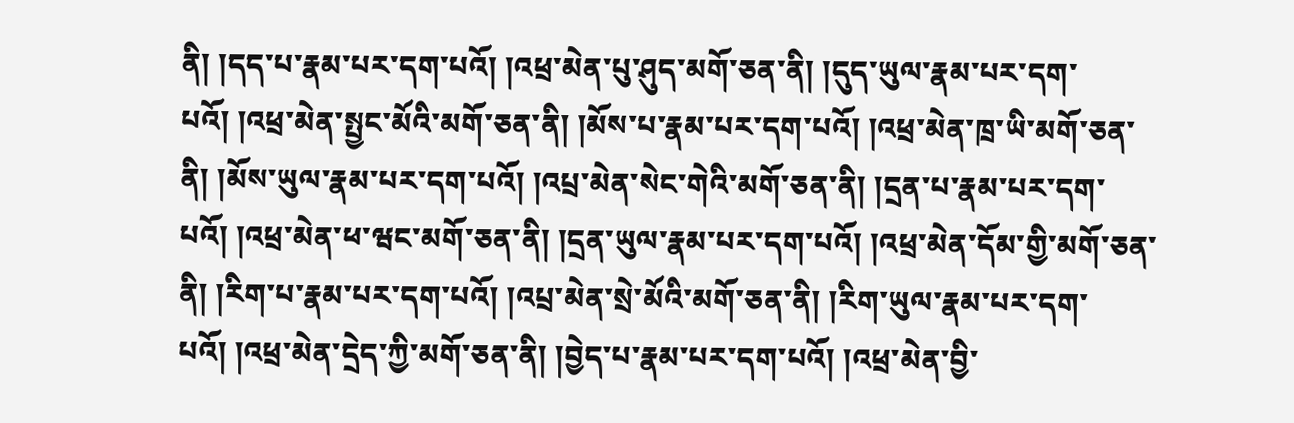ནི། །དད་པ་རྣམ་པར་དག་པའོ། །འཕྲ་མེན་པུ་ཤུད་མགོ་ཅན་ནི། །དུད་ཡུལ་རྣམ་པར་དག་པའོ། །འཕྲ་མེན་སྤྱང་མོའི་མགོ་ཅན་ནི། །མོས་པ་རྣམ་པར་དག་པའོ། །འཕྲ་མེན་ཁྲ་ཡི་མགོ་ཅན་ནི། །མོས་ཡུལ་རྣམ་པར་དག་པའོ། །འཔྲ་མེན་སེང་གེའི་མགོ་ཅན་ནི། །དྲན་པ་རྣམ་པར་དག་པའོ། །འཕྲ་མེན་ཕ་ཝང་མགོ་ཅན་ནི། །དྲན་ཡུལ་རྣམ་པར་དག་པའོ། །འཕྲ་མེན་དོམ་གྱི་མགོ་ཅན་ནི། །རིག་པ་རྣམ་པར་དག་པའོ། །འཔྲ་མེན་སྲེ་མོའི་མགོ་ཅན་ནི། །རིག་ཡུལ་རྣམ་པར་དག་པའོ། །འཕྲ་མེན་དྲེད་ཀྱི་མགོ་ཅན་ནི། །བྱེད་པ་རྣམ་པར་དག་པའོ། །འཕྲ་མེན་བྱི་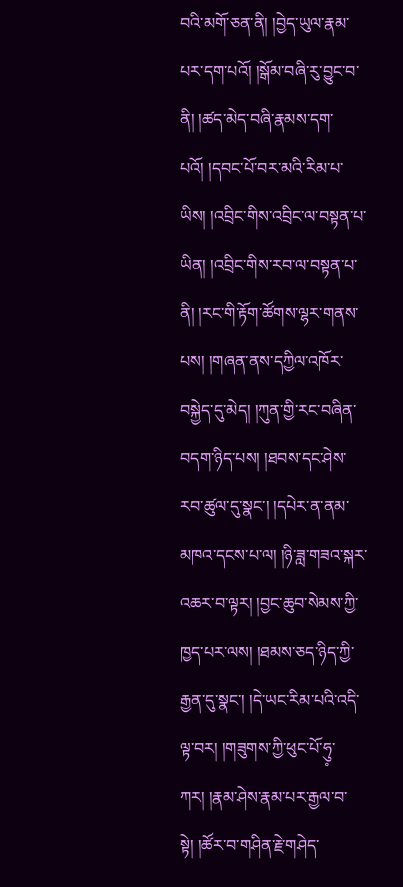བའི་མགོ་ཅན་ནི། །བྱེད་ཡུལ་རྣམ་པར་དག་པའོ། །སྒོམ་བཞི་རུ་བྱུང་བ་ནི། །ཚད་མེད་བཞི་རྣམས་དག་པའོ། །དབང་པོ་བར་མའི་རིམ་པ་ཡིས། །འབྲིང་གིས་འབྲིང་ལ་བསྟན་པ་ཡིན། །འབྲིང་གིས་རབ་ལ་བསྟན་པ་ནི། །རང་གི་རྟོག་ཚོགས་ལྷར་གནས་པས། །གཞན་ནས་དཀྱིལ་འཁོར་བསྐྱེད་དུ་མེད། །ཀུན་གྱི་རང་བཞིན་བདག་ཉིད་པས། །ཐབས་དང་ཤེས་རབ་ཚུལ་དུ་སྣང་། །དཔེར་ན་ནམ་མཁའ་དངས་པ་ལ། །ཉི་ཟླ་གཟའ་སྐར་འཆར་བ་ལྟར། །བྱང་ཆུབ་སེམས་ཀྱི་ཁྱད་པར་ལས། །ཐམས་ཅད་ཉིད་ཀྱི་རྒྱན་དུ་སྣང་། །དེ་ཡང་རིམ་པའི་འདི་ལྟ་བར། །གཟུགས་ཀྱི་ཕུང་པོ་ཧུ༷་ཀར། །རྣམ་ཤེས་རྣམ་པར་རྒྱལ་བ་སྟེ། །ཚོར་བ་གཤིན་རྗེ་གཤེད་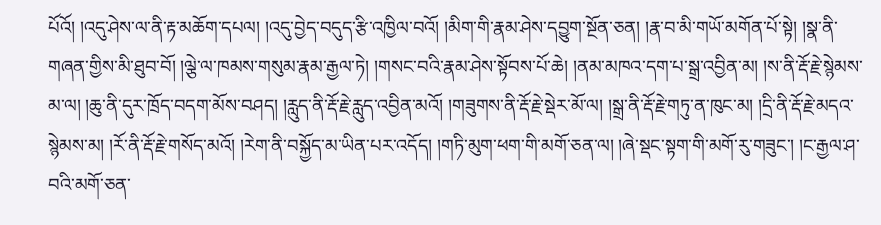པོའོ། །འདུ་ཤེས་ལ་ནི་རྟ་མཆོག་དཔལ། །འདུ་བྱེད་བདུད་རྩི་འཁྱིལ་བའོ། །མིག་གི་རྣམ་ཤེས་དབྱུག་སྔོན་ཅན། །རྣ་བ་མི་གཡོ་མགོན་པོ་སྟེ། །སྣ་ནི་གཞན་གྱིས་མི་ཐུབ་བོ། །ལྕེ་ལ་ཁམས་གསུམ་རྣམ་རྒྱལ་ཏེ། །གསང་བའི་རྣམ་ཤེས་སྟོབས་པོ་ཆེ། །ནམ་མཁའ་དག་པ་སྒྲ་འབྱིན་མ། །ས་ནི་རྡོ་རྗེ་སྙེམས་མ་ལ། །ཆུ་ནི་དུར་ཁྲོད་བདག་མོས་བཤད། །རླུད་ནི་རྡོ་རྗེ་རླུད་འབྱིན་མའོ། །གཟུགས་ནི་རྡོ་རྗེ་སྡེར་མོ་ལ། །སྒྲ་ནི་རྡོ་རྗེ་གཏུ་ན་ཁུང་མ། །དྲི་ནི་རྡོ་རྗེ་མདའ་སྙེམས་མ། །རོ་ནི་རྡོ་རྗེ་གསོད་མའོ། །རེག་ནི་བསྐྱོད་མ་ཡིན་པར་འདོད། །གཏི་མུག་ཕག་གི་མགོ་ཅན་ལ། །ཞེ་སྡང་སྟག་གི་མགོ་རུ་གཟུང་། །ང་རྒྱལ་ཤ་བའི་མགོ་ཅན་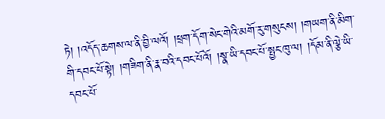ཏེ། །འདོད་ཆགས་ལ་ནི་བྱི་ལའོ། །ཕྲག་དོག་སེང་གེའི་མགོ་རུ་གསུངས། །གཡག་ནི་མིག་གི་དབང་པོ་སྟེ། །གཟིག་ནི་རྣ་བའི་དབང་པོའོ། །སྣ་ཡི་དབང་པོ་སྤྱང་ཁུ་ལ། །དོམ་ནི་ལྕེ་ཡི་དབང་པོ་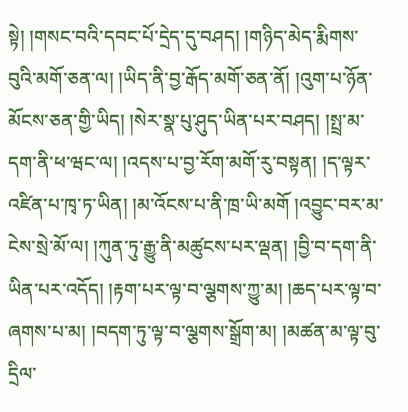སྟེ། །གསང་བའི་དབང་པོ་དྲེད་དུ་བཤད། །གཉིད་མེད་རྨིགས་བུའི་མགོ་ཅན་ལ། །ཡིད་ནི་བྱ་རྒོད་མགོ་ཅན་ནོ། །འུག་པ་ཉོན་མོངས་ཅན་གྱི་ཡིད། །སེར་སྣ་པུ་ཤུད་ཡིན་པར་བཤད། །སྤྲ་མ་དག་ནི་ཕ་ཝང་ལ། །འདས་པ་བྱ་རོག་མགོ་རུ་བསྟན། །ད་ལྟར་འཛིན་པ་ཁྭ་ཏ་ཡིན། །མ་འོངས་པ་ནི་ཁྲ་ཡི་མགོ །འབྱུང་བར་མ་ངེས་སྲེ་མོ་ལ། །ཀུན་ཏུ་རྒྱུ་ནི་མཚུངས་པར་ལྡན། །བྱི་བ་དག་ནི་ཡིན་པར་འདོད། །རྟག་པར་ལྟ་བ་ལྕགས་ཀྱུ་མ། །ཆད་པར་ལྟ་བ་ཞགས་པ་མ། །བདག་ཏུ་ལྟ་བ་ལྕགས་སྒྲོག་མ། །མཚན་མ་ལྟ་བུ་དྲིལ་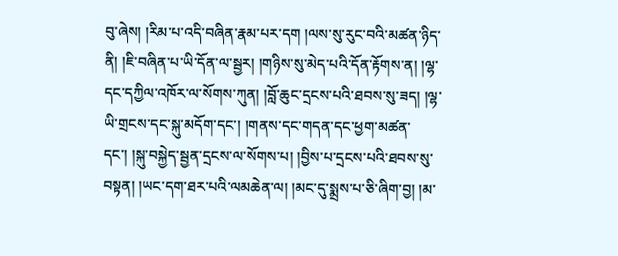བུ་ཞེས། །རིམ་པ་འདི་བཞིན་རྣམ་པར་དག །ལས་སུ་རུང་བའི་མཚན་ཉིད་ནི། །ཇི་བཞིན་པ་ཡི་དོན་ལ་སྦྱར། །གཉིས་སུ་མེད་པའི་དོན་རྟོགས་ན། །ལྷ་དང་དཀྱིལ་འཁོར་ལ་སོགས་ཀུན། །བློ་ཆུང་དྲངས་པའི་ཐབས་སུ་ཟད། །ལྷ་ཡི་གྲངས་དང་སྐུ་མདོག་དང་། །གནས་དང་གདན་དང་ཕྱག་མཚན་དང་། །སྐུ་བསྐྱེད་སྦྱན་དྲངས་ལ་སོགས་པ། །བྱིས་པ་དྲངས་པའི་ཐབས་སུ་བསྟན། །ཡང་དག་ཐར་པའི་ལམཆེན་ལ། །མང་དུ་སྨྲས་པ་ཅི་ཞིག་བྱ། །མ་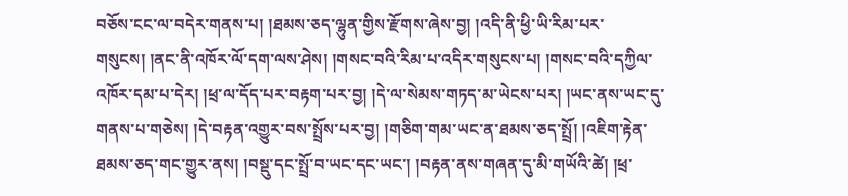བཅོས་ངང་ལ་བདེར་གནས་པ། །ཐམས་ཅད་ལྷུན་གྱིས་རྫོགས་ཞེས་བྱ། །འདི་ནི་ཕྱི་ཡི་རིམ་པར་གསུངས། །ནང་ནི་འཁོར་ལོ་དག་ལས་ཤེས། །གསང་བའི་རིམ་པ་འདིར་གསུངས་པ། །གསང་བའི་དཀྱིལ་འཁོར་དམ་པ་དེར། །ཕྲ་ལ་དོད་པར་བརྟག་པར་བྱ། །དེ་ལ་སེམས་གཏད་མ་ཡེངས་པར། །ཡང་ནས་ཡང་དུ་གནས་པ་གཅེས། །དེ་བརྟན་འགྱུར་བས་སྤྲོས་པར་བྱ། །གཅིག་གམ་ཡང་ན་ཐམས་ཅད་སྤྲོ། །འཇིག་རྟེན་ཐམས་ཅད་གང་གྱུར་ནས། །བསྡུ་དང་སྤྲོ་བ་ཡང་དང་ཡང་། །བརྟན་ནས་གཞན་དུ་མི་གཡོའི་ཚེ། །ཕྲ་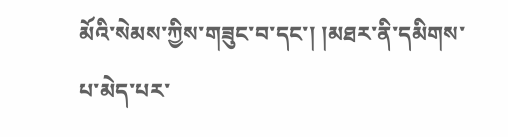མོའི་སེམས་ཀྱིས་གཟུང་བ་དང་། །མཐར་ནི་དམིགས་པ་མེད་པར་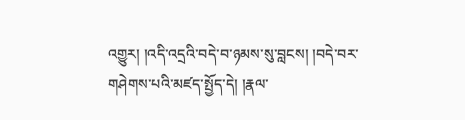འགྱུར། །འདི་འདྲའི་བདེ་བ་ཉམས་སུ་བླངས། །བདེ་བར་གཤེགས་པའི་མཛད་སྤྱོད་དེ། །རྣལ་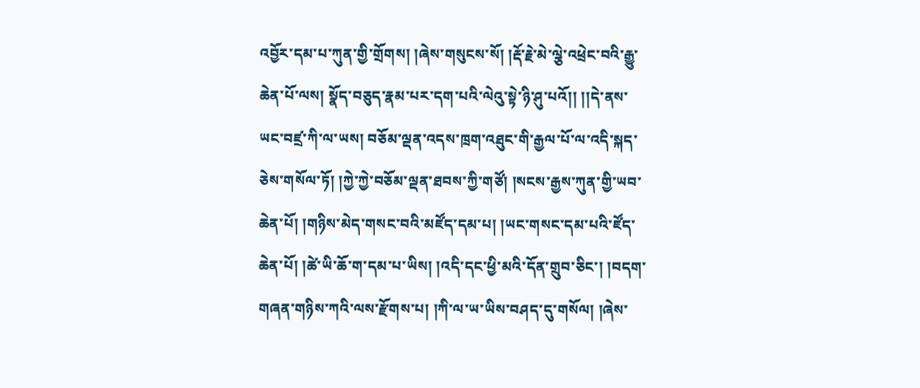འབྱོར་དམ་པ་ཀུན་གྱི་གྲོགས། །ཞེས་གསུངས་སོ། །རྡོ་རྗེ་མེ་ལྕེ་འཕྲེང་བའི་རྒྱུ་ཆེན་པོ་ལས། སྣོད་བཅུད་རྣམ་པར་དག་པའི་ལེའུ་སྟེ་ཉི་ཤུ་པའོ།། །།དེ་ནས་ཡང་བཛྲ་ཀི་ལ་ཡས། བཅོམ་ལྡན་འདས་ཁྲག་འཐུང་གི་རྒྱལ་པོ་ལ་འདི་སྐད་ཅེས་གསོལ་ཏོ། །ཀྱེ་ཀྱེ་བཅོམ་ལྡན་ཐབས་ཀྱི་གཙོ། །སངས་རྒྱས་ཀུན་གྱི་ཡབ་ཆེན་པོ། །གཉིས་མེད་གསང་བའི་མཛོད་དམ་པ། །ཡང་གསང་དམ་པའི་ཛོད་ཆེན་པོ། །ཚེ་ཡི་ཆོ་ག་དམ་པ་ཡིས། །འདི་དང་ཕྱི་མའི་དོན་གྲུབ་ཅིང་། །བདག་གཞན་གཉིས་ཀའི་ལས་རྫོགས་པ། །ཀི་ལ་ཡ་ཡིས་བཤད་དུ་གསོལ། །ཞེས་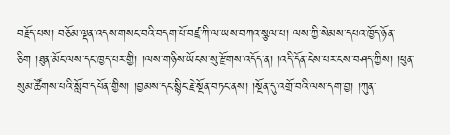བརྗོད་པས། བཅོམ་ལྡན་འདས་གསང་བའི་བདག་པོ་བཛྲ་ཀི་ལ་ཡས་བཀའ་སྩལ་པ། ལས་ཀྱི་སེམས་དཔའ་ཁྱོད་ཉོན་ཅིག །ཐུན་མོང་ལས་དང་ཁྱད་པར་གྱི། །ལས་གཉིས་ཡོངས་སུ་རྫོགས་འདོད་ན། །འདི་དོན་ངེས་པར་ངས་བཤད་ཀྱིས། །ཕུན་སུམ་ཚོགས་པའི་སློབ་དཔོན་གྱིས། །བྱམས་དང་སྙིང་རྗེ་སྔོན་བཏང་ནས། །སྔོན་དུ་འགྲོ་བའི་ལས་དག་བྱ། །ཀུན་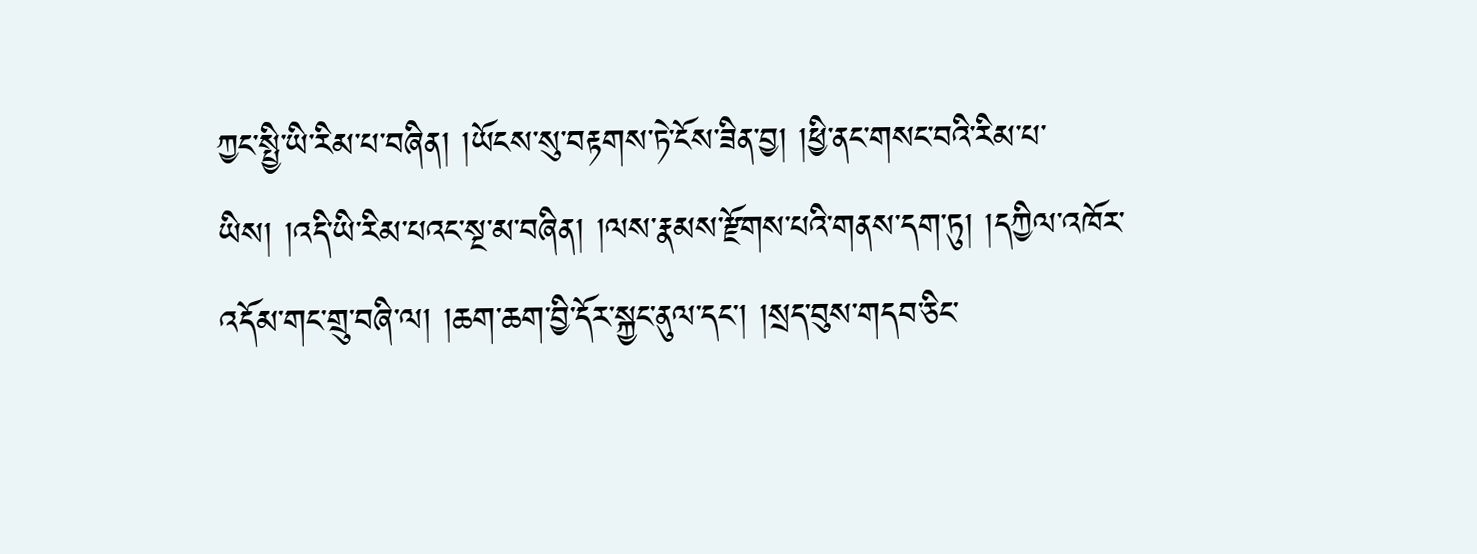ཀྱང་སྤྱི་ཡི་རིམ་པ་བཞིན། །ཡོངས་སུ་བརྟགས་ཏེ་ངོས་ཟིན་བྱ། །ཕྱི་ནང་གསང་བའི་རིམ་པ་ཡིས། །འདི་ཡི་རིམ་པའང་སྔ་མ་བཞིན། །ལས་རྣམས་རྫོགས་པའི་གནས་དག་ཏུ། །དཀྱིལ་འཁོར་འདོམ་གང་གྲུ་བཞི་ལ། །ཆག་ཆག་བྱི་དོར་སྐྱང་ནུལ་དང་། །སྲད་བུས་གདབ་ཅིང་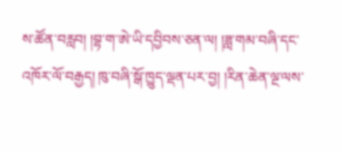ས་ཚོན་བརླབ། །བྷ་ག་ཨེ་ཡི་དབྱིབས་ཅན་ལ། །ཟླ་གམ་བཞི་དང་འཁོར་ལོ་བརྒྱད། ཁུ་བཞི་སྒོ་ཁྱུད་ལྡན་པར་བྱ། །རིན་ཆེན་ལྔ་ལས་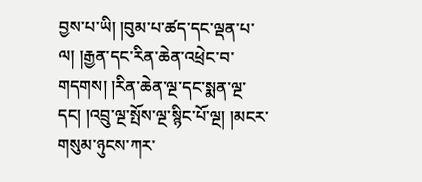བྱས་པ་ཡི། །བུམ་པ་ཚད་དང་ལྡན་པ་ལ། །རྒྱན་དང་རིན་ཆེན་འཕྲེང་བ་གདགས། །རིན་ཆེན་ལྔ་དང་སྨན་ལྔ་དང། །འབྲུ་ལྔ་སྤོས་ལྔ་སྙིང་པོ་ལྔ། །མངར་གསུམ་ཉུངས་ཀར་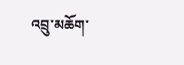འབྲུ་མཆོག་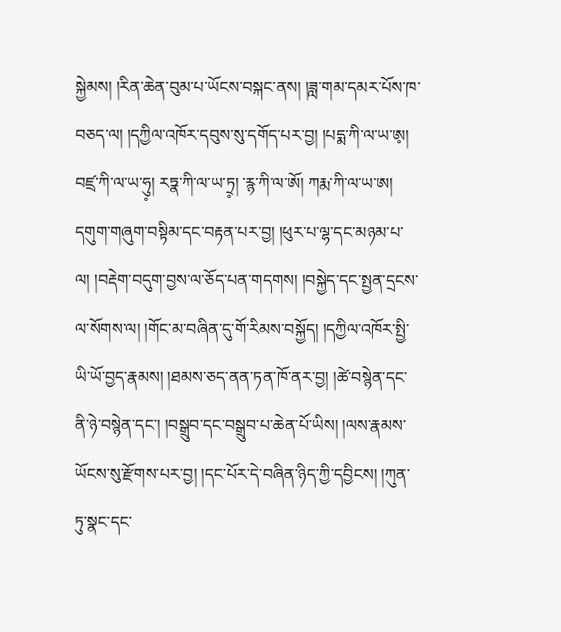སྐྱེམས། །རིན་ཆེན་བུམ་པ་ཡོངས་བསྐང་ནས། །ཟླ་གམ་དམར་པོས་ཁ་བཅད་ལ། །དཀྱིལ་འཁོར་དབུས་སུ་དགོད་པར་བྱ། །པདྨ་ཀི་ལ་ཡ་ཨ༷། བཛྲ་ཀི་ལ་ཡ་ཧུ༷། རཏྣ་ཀི་ལ་ཡ་ཏྲ༷། ་རྙ་ཀི་ལ་ཨོ། ཀརྨ་ཀི་ལ་ཡ་ཨ། དགུག་གཞུག་བསྟིམ་དང་བརྟན་པར་བྱ། །ཕུར་པ་ལྷ་དང་མཉམ་པ་ལ། །བརྡེག་བདུག་བྱས་ལ་ཅོད་པན་གདགས། །བསྐྱེད་དང་སྤྱན་དྲངས་ལ་སོགས་ལ། །གོང་མ་བཞིན་དུ་གོ་རིམས་བསྐྱོད། །དཀྱིལ་འཁོར་སྤྱི་ཡི་ཡོ་བྱད་རྣམས། །ཐམས་ཅད་ནན་ཏན་ཁོ་ནར་བྱ། །ཚེ་བསྙེན་དང་ནི་ཉེ་བསྙེན་དང་། །བསྒྲུབ་དང་བསྒྲུབ་པ་ཆེན་པོ་ཡིས། །ལས་རྣམས་ཡོངས་སུ་རྫོགས་པར་བྱ། །དང་པོར་དེ་བཞིན་ཉིད་ཀྱི་དབྱིངས། །ཀུན་ཏུ་སྣང་དང་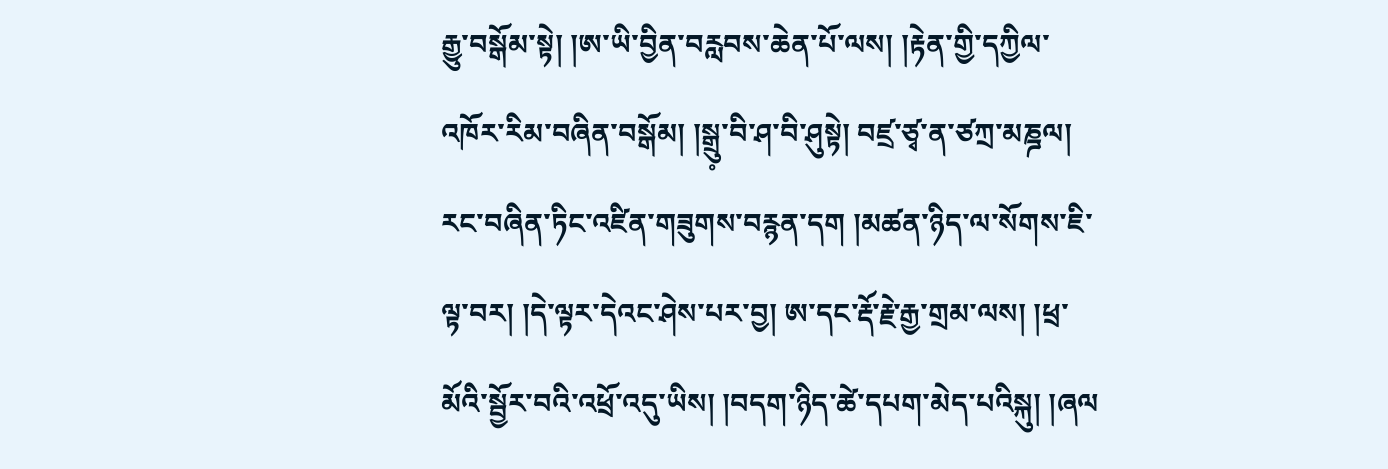རྒྱུ་བསྒོམ་སྟེ། །ཨ་ཡི་བྱིན་བརླབས་ཆེན་པོ་ལས། །རྟེན་གྱི་དཀྱིལ་འཁོར་རིམ་བཞིན་བསྒོམ། །སྒྲུ༷་བི་ཤ་བི་ཤུསྟེ། བཛྲ་ཙྭ་ན་ཙཀྲ་མཎྜལ། རང་བཞིན་ཏིང་འཛིན་གཟུགས་བརྙན་དག །མཚན་ཉིད་ལ་སོགས་ཇི་ལྟ་བར། །དེ་ལྟར་དེའང་ཤེས་པར་བྱ། ཨ་དང་རྡོ་རྗེ་རྒྱ་གྲམ་ལས། །ཕྲ་མོའི་སྦྱོར་བའི་འཕྲོ་འདུ་ཡིས། །བདག་ཉིད་ཚེ་དཔག་མེད་པའིསྐུ། །ཞལ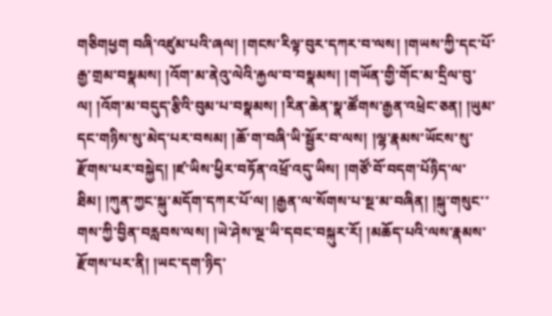གཅིགཕྱག བཞི་འཛུམ་པའི་ཞལ། །གངས་རིལྟ་བུར་དཀར་བ་ལས། །གཡས་ཀྱི་དང་པོ་རྒྱ་གྲམ་བསྣམས། །འོག་མ་ནེའུ་ལེའི་རྐྱལ་བ་བསྣམས། །གཡོན་གྱི་གོང་མ་དྲིལ་བུ་ལ། །འོག་མ་བདུད་རྩིའི་བུམ་པ་བསྣམས། །རིན་ཆེན་སྣ་ཚོགས་རྒྱན་འཕྲེང་ཅན། །ཡུམ་དང་གཉིས་སུ་མེད་པར་བསམ། །ཆོ་ག་བཞི་ཡི་སྦྱོར་བ་ལས། །ལྷ་རྣམས་ཡོངས་སུ་རྫོགས་པར་བསྐྱེད། །ཛ་ཡིས་ཕྱིར་བཏོན་འཕྲོ་འདུ་ཡིས། །གཙོ་བོ་བདག་པོཉིད་ལ་ཐིམ། །ཀུན་ཀྱང་སྐུ་མདོག་དཀར་པོ་ལ། །རྒྱན་ལ་སོགས་པ་སྔ་མ་བཞིན། །སྐུ་གསུང་་གས་ཀྱི་བྱིན་བརླབས་ལས། །ཡེ་ཤེས་ལྔ་ཡི་དབང་བསྐུར་རོ། །མཆོད་པའི་ལས་རྣམས་རྫོགས་པར་ནི། །ཡང་དག་ཉིད་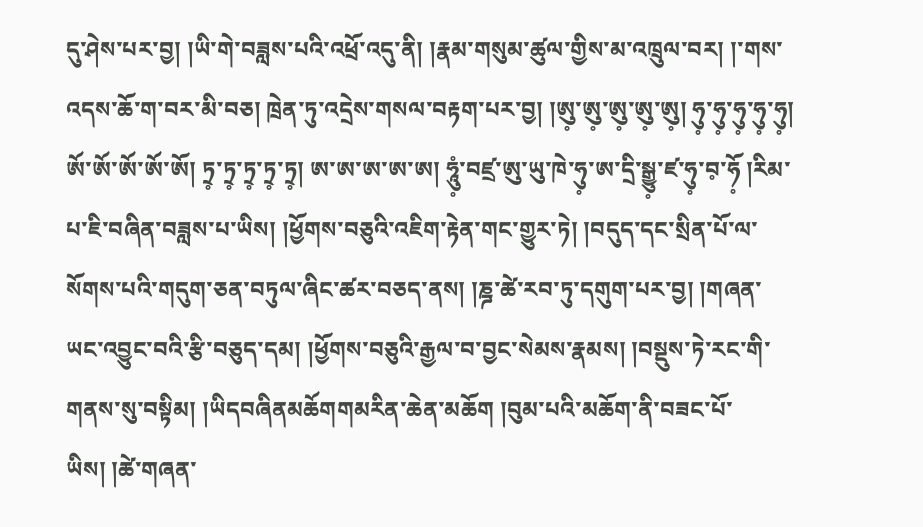དུ་ཤེས་པར་བྱ། །ཡི་གེ་བཟླས་པའི་འཕྲོ་འདུ་ནི། །རྣམ་གསུམ་ཚུལ་གྱིས་མ་འཁྲུལ་བར། །་གས་འདས་ཆོ་ག་བར་མི་བཅ། ཁྲེན་ཏུ་འདྲེས་གསལ་བརྟག་པར་བྱ། །ཨུ༷་ཨུ༷་ཨུ༷་ཨུ༷་ཨུ༷། ཧུ༷་ཧུ༷་ཧུ༷་ཧུ༷་ཧུ༷། ཨོ་ཨོ་ཨོ་ཨོ་ཨོ། ཏྲ༷་ཏྲ༷་ཏྲ༷་ཏྲ༷་ཏྲ༷། ཨ་ཨ་ཨ་ཨ་ཨ། ཧཱུཾ༷་བཛྲ་ཨུ་ཡུ་ཁེ་ཧུ༷་ཨ་དྲི་སྒྱུ༷་ཛ་ཧུ༷་བ༷་ཧོ༷ །རིམ་པ་ཇི་བཞིན་བཟླས་པ་ཡིས། །ཕྱོགས་བཅུའི་འཇིག་རྟེན་གང་གྱུར་ཏེ། །བདུད་དང་སྲིན་པོ་ལ་སོགས་པའི་གདུག་ཅན་བཏུལ་ཞིང་ཚར་བཅད་ནས། །ཎྜ་ཚེ་རབ་ཏུ་དགུག་པར་བྱ། །གཞན་ཡང་འབྱུང་བའི་རྩི་བཅུད་དམ། །ཕྱོགས་བཅུའི་རྒྱལ་བ་བྱང་སེམས་རྣམས། །བསྡུས་ཏེ་རང་གི་གནས་སུ་བསྟིམ། །ཡིདབཞིནམཆོགགམརིན་ཆེན་མཆོག །བུམ་པའི་མཆོག་ནི་བཟང་པོ་ཡིས། །ཚེ་གཞན་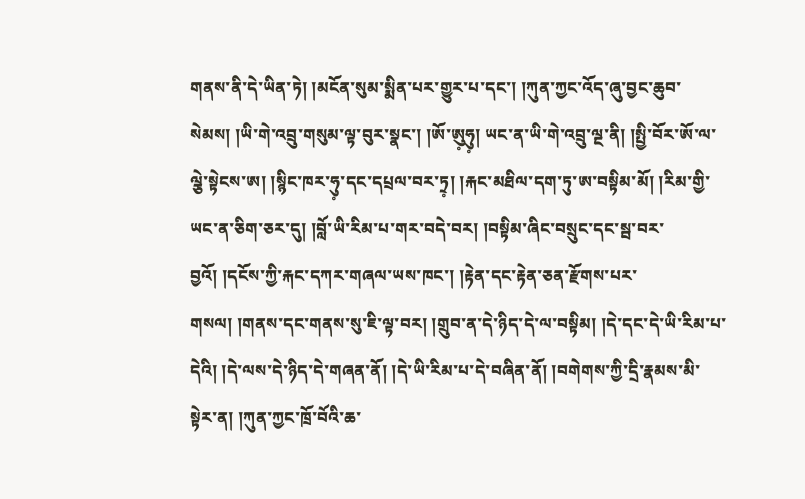གནས་ནི་དེ་ཡིན་ཏེ། །མངོན་སུམ་སྨིན་པར་གྱུར་པ་དང་། །ཀུན་ཀྱང་འོད་ཞུ་བྱང་ཆུབ་སེམས། །ཡི་གེ་འབྲུ་གསུམ་ལྟ་བུར་སྣང་། །ཨོ་ཨུ༷ཧུ༷། ཡང་ན་ཡི་གེ་འབྲུ་ལྔ་ནི། །སྤྱི་བོར་ཨོ་ལ་ལྕེ་སྟེངས་ཨ། །སྙིང་ཁར་ཧུ༷་དང་དཔྲལ་བར་ཏྲ༷། །རྐང་མཐིལ་དག་ཏུ་ཨ་བསྟིམ་མོ། །རིམ་གྱི་ཡང་ན་ཅིག་ཅར་དུ། །བློ་ཡི་རིམ་པ་གར་བདེ་བར། །བསྟིམ་ཞིང་བསྲུང་དང་སྦ་བར་བྱའོ། །དངོས་ཀྱི་རྐང་དཀར་གཞལ་ཡས་ཁང་། །རྟེན་དང་རྟེན་ཅན་རྫོགས་པར་གསལ། །གནས་དང་གནས་སུ་ཇི་ལྟ་བར། །གྲུབ་ན་དེ་ཉིད་དེ་ལ་བསྟིམ། །དེ་དང་དེ་ཡི་རིམ་པ་དེའི། །དེ་ལས་དེ་ཉིད་དེ་གཞན་ནོ། །དེ་ཡི་རིམ་པ་དེ་བཞིན་ནོ། །བགེགས་ཀྱི་དྲི་རྣམས་མི་སྟེར་ན། །ཀུན་ཀྱང་ཁྲོ་བོའི་ཆ་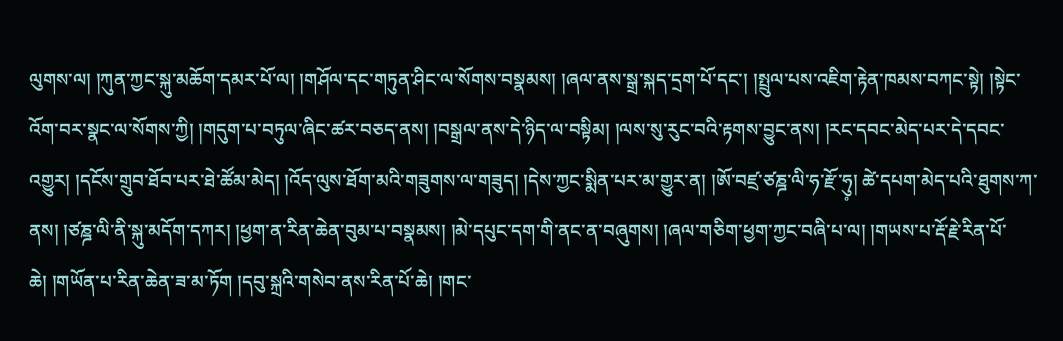ལུགས་ལ། །ཀུན་ཀྱང་སྐུ་མཆོག་དམར་པོ་ལ། །གཤོལ་དང་གཏུན་ཤིང་ལ་སོགས་བསྣམས། །ཞལ་ནས་སྒྲ་སྐད་དྲག་པོ་དང་། །སྤྲུལ་པས་འཇིག་རྟེན་ཁམས་བཀང་སྟེ། །སྟེང་འོག་བར་སྣང་ལ་སོགས་ཀྱི། །གདུག་པ་བཏུལ་ཞིང་ཚར་བཅད་ནས། །བསྒྲལ་ནས་དེ་ཉིད་ལ་བསྟིམ། །ལས་སུ་རུང་བའི་རྟགས་བྱུང་ནས། །རང་དབང་མེད་པར་དེ་དབང་འགྱུར། །དངོས་གྲུབ་ཐོབ་པར་ཐེ་ཚོམ་མེད། །འོད་ལུས་ཐོག་མའི་གཟུགས་ལ་གཟུད། །དེས་ཀྱང་སྨིན་པར་མ་གྱུར་ན། །ཨོ་བཛྲ་ཙཎྜ་ལི་ཧ་རྫོ་ཧུ༷། ཚེ་དཔག་མེད་པའི་ཐུགས་ཀ་ནས། །ཙཎྜ་ལི་ནི་སྐུ་མདོག་དཀར། །ཕྱག་ན་རིན་ཆེན་བུམ་པ་བསྣམས། །མེ་དཔུང་དག་གི་ནང་ན་བཞུགས། །ཞལ་གཅིག་ཕྱག་ཀྱང་བཞི་པ་ལ། །གཡས་པ་རྡོ་རྗེ་རིན་པོ་ཆེ། །གཡོན་པ་རིན་ཆེན་ཟ་མ་ཏོག །དབུ་སྐྲའི་གསེབ་ནས་རིན་པོ་ཆེ། །གང་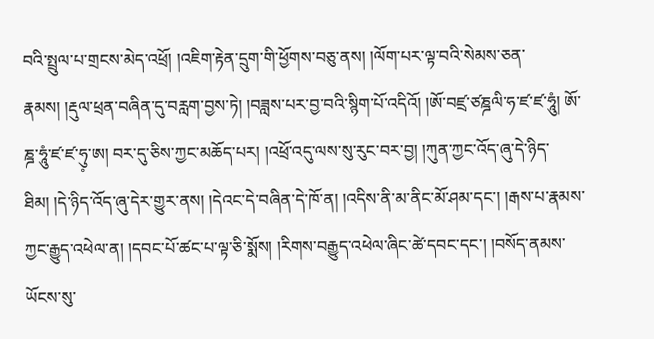བའི་སྤྲུལ་པ་གྲངས་མེད་འཕྲོ། །འཇིག་རྟེན་དྲུག་གི་ཕྱོགས་བཅུ་ནས། །ལོག་པར་ལྟ་བའི་སེམས་ཅན་རྣམས། །རྡུལ་ཕྲན་བཞིན་དུ་བརླག་བྱས་ཏེ། །བཟླས་པར་བྱ་བའི་སྙིག་པོ་འདིའོ། །ཨོ་བཛྲ་ཙཎྜལི་ཧ་ཛ་ཛ་ཧཱུཾ། ཨོ་ཎྜ་ཧཱུཾ་ཛ་ཛ་ཧུ༷་ཨ། བར་དུ་ཅིས་ཀྱང་མཆོད་པར། །འཕྲོ་འདུ་ལས་སུ་རུང་བར་བྱ། །ཀུན་ཀྱང་འོད་ཞུ་དེ་ཉིད་ཐིམ། །དེ་ཉིད་འོད་ཞུ་དེར་གྱུར་ནས། །དེའང་དེ་བཞིན་དེ་ཁོ་ན། །འདིས་ནི་མ་ནིང་མོ་ཤམ་དང་། །རྒས་པ་རྣམས་ཀྱང་རྒྱུད་འཕེལ་ན། །དབང་པོ་ཚང་པ་ལྟ་ཅི་སྨོས། །རིགས་བརྒྱུད་འཕེལ་ཞིང་ཚེ་དབང་དང་། །བསོད་ནམས་ཡོངས་སུ་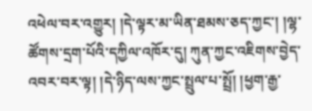འཕེལ་བར་འགྱུར། །དེ་ལྟར་མ་ཡིན་ཐམས་ཅད་ཀྱང་། །ལྷ་ཚོགས་དྲག་པོའི་དཀྱིལ་འཁོར་དུ། ཀུན་ཀྱང་འཇིགས་བྱེད་འབར་བར་ལྟ། །དེ་ཉིད་ལས་ཀྱང་སྤྲུལ་པ་སྤྲོ། །ཕྱག་རྒྱ་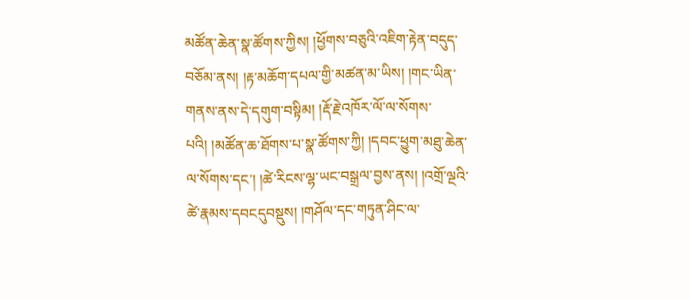མཚོན་ཆེན་སྣ་ཚོགས་ཀྱིས། །ཕྱོགས་བཅུའི་འཇིག་རྟེན་བདུད་བཅོམ་ནས། །རྟ་མཆོག་དཔལ་གྱི་མཚན་མ་ཡིས། །གང་ཡིན་གནས་ནས་དེ་དགུག་བསྟིམ། །རྡོ་རྗེ་འཁོར་ལོ་ལ་སོགས་པའི། །མཚོན་ཆ་ཐོགས་པ་སྣ་ཚོགས་ཀྱི། །དབང་ཕྱུག་མཐུ་ཆེན་ལ་སོགས་དང་། །ཚེ་རིངས་ལྷ་ཡང་བསྒྲལ་བྱས་ནས། །འགྲོ་ལྔའི་ཚེ་རྣམས་དབངདུབསྡུས། །གཤོལ་དང་གཏུན་ཤིང་ལ་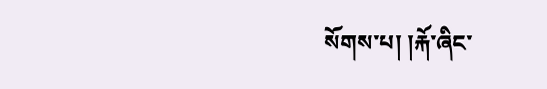སོགས་པ། །རྐོ་ཞིང་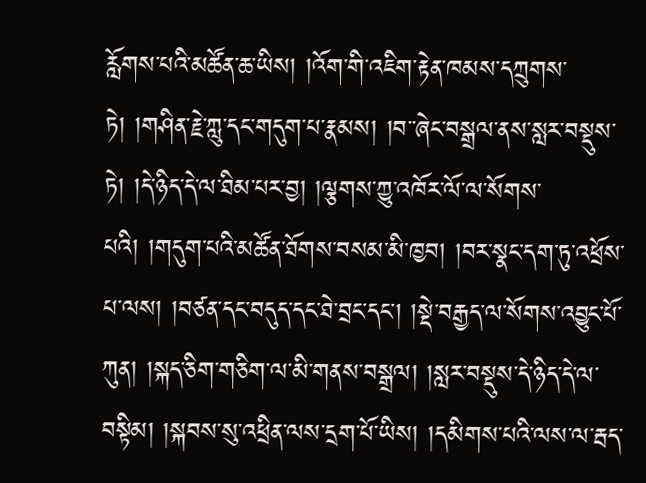རློགས་པའི་མཚོན་ཆ་ཡིས། །འོག་གི་འཇིག་རྟེན་ཁམས་དཀྲུགས་ཏེ། །གཤིན་རྗེ་ཀླུ་དང་གདུག་པ་རྣམས། །བ་་ཞེང་བསྒྲལ་ནས་སླར་བསྡུས་ཏེ། །དེ་ཉིད་དེ་ལ་ཐིམ་པར་བྱ། །ལྕགས་ཀྱུ་འཁོར་ལོ་ལ་སོགས་པའི། །གདུག་པའི་མཚོན་ཐོགས་བསམ་མི་ཁྱབ། །བར་སྣང་དག་ཏུ་འཕྲོས་པ་ལས། །བཙན་དང་བདུད་དང་ཐེ་བྲང་དང་། །སྡེ་བརྒྱད་ལ་སོགས་འབྱུང་པོ་ཀུན། །སྐད་ཅིག་གཅིག་ལ་མི་གནས་བསྒྲལ། །སླར་བསྡུས་དེ་ཉིད་དེ་ལ་བསྟིམ། །སྐབས་སུ་འཕྲིན་ལས་དྲག་པོ་ཡིས། །དམིགས་པའི་ལས་ལ་རྦད་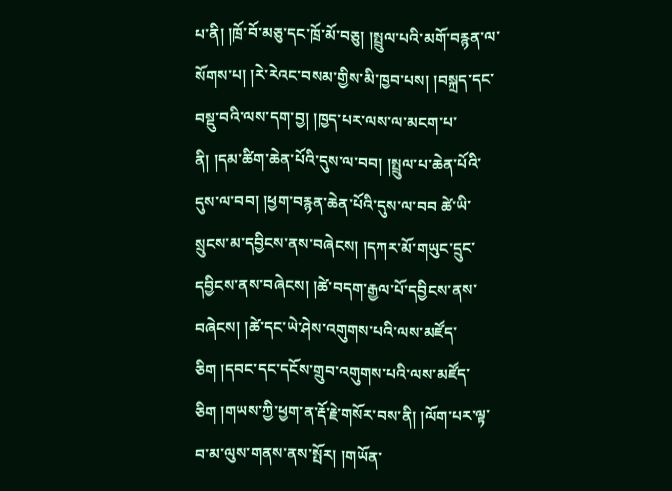པ་ནི། །ཁྲོ་བོ་མཅུ་དང་ཁྲོ་མོ་བཅུ། །སྤྲུལ་པའི་མགོ་བརྙན་ལ་སོགས་པ། །རེ་རེའང་བསམ་གྱིས་མི་ཁྱབ་པས། །བསྐྲད་དང་བསྡུ་བའི་ལས་དག་བྱ། །ཁྱད་པར་ལས་ལ་མངག་པ་ནི། །དམ་ཚིག་ཆེན་པོའི་དུས་ལ་བབ། །སྤྲུལ་པ་ཆེན་པོའི་དུས་ལ་བབ། །ཕྱག་བརྙན་ཆེན་པོའི་དུས་ལ་བབ ཚེ་ཡི་སྲུངས་མ་དབྱིངས་ནས་བཞེངས། །དཀར་མོ་གཡུང་དྲུང་དབྱིངས་ནས་བཞེངས། །ཚེ་བདག་རྒྱལ་པོ་དབྱིངས་ནས་བཞེངས། །ཚེ་དང་ཡེ་ཤེས་འགུགས་པའི་ལས་མཛོད་ཅིག །དབང་དང་དངོས་གྲུབ་འགུགས་པའི་ལས་མཛོད་ཅིག །གཡས་ཀྱི་ཕྱག་ན་རྡོ་རྗེ་གསོར་བས་ནི། །ལོག་པར་ལྟ་བ་མ་ལུས་གནས་ནས་སྤོར། །གཡོན་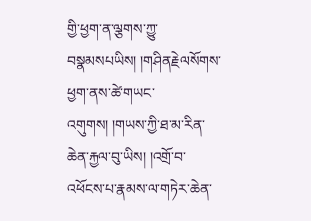གྱི་ཕྱག་ན་ལྕགས་ཀྱུ་བསྣམསཔཡིས། །གཤིནརྗེལསོགས་ཕྱག་ནས་ཚེ་གཡང་འགུགས། །གཡས་ཀྱི་ཐ་མ་རིན་ཆེན་རྐྱལ་བུ་ཡིས། །འགྲོ་བ་འཕོངས་པ་རྣམས་ལ་གཏེར་ཆེན་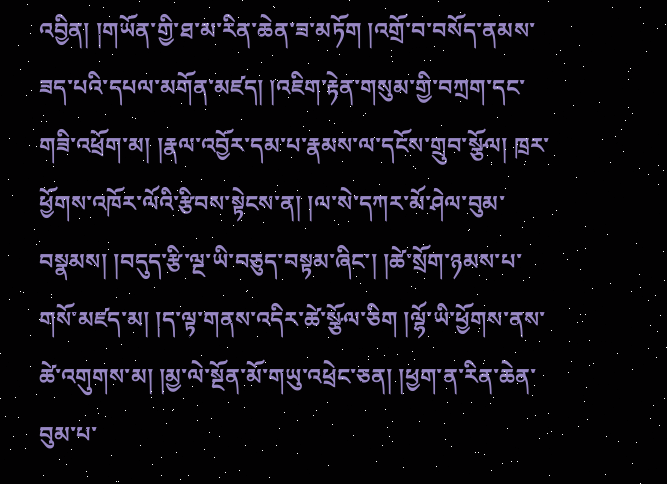འབྱིན། །གཡོན་གྱི་ཐ་མ་རིན་ཆེན་ཟ་མཏོག །འགྲོ་བ་བསོད་ནམས་ཟད་པའི་དཔལ་མགོན་མཛད། །འཇིག་རྟེན་གསུམ་གྱི་བཀྲག་དང་གཟི་འཕྲོག་མ། །རྣལ་འབྱོར་དམ་པ་རྣམས་ལ་དངོས་གྲུབ་སྩོལ། ཁྲར་ཕྱོགས་འཁོར་ལོའི་རྩིབས་སྟེངས་ན། །ལ་སེ་དཀར་མོ་ཤེལ་བུམ་བསྣམས། །བདུད་རྩི་ལྔ་ཡི་བཅུད་བསྟམ་ཞིང་། །ཚེ་སྲོག་ཉམས་པ་གསོ་མཛད་མ། །ད་ལྟ་གནས་འདིར་ཚེ་སྩོལ་ཅིག །ལྷོ་ཡི་ཕྱོགས་ནས་ཚེ་འགུགས་མ། །མྱ་ལེ་སྔོན་མོ་གཡུ་འཕྲེང་ཅན། །ཕྱག་ན་རིན་ཆེན་བུམ་པ་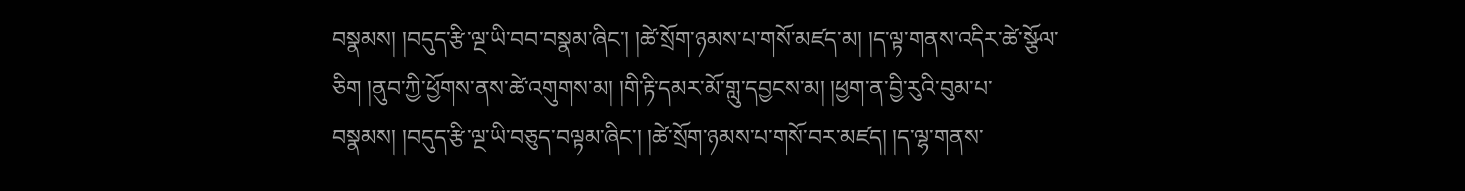བསྣམས། །བདུད་རྩི་ལྔ་ཡི་བབ་བསྣམ་ཞིང་། །ཚེ་སྲོག་ཉམས་པ་གསོ་མཛད་མ། །ད་ལྟ་གནས་འདིར་ཚེ་སྩོལ་ཅིག །ནུབ་ཀྱི་ཕྱོགས་ནས་ཚེ་འགུགས་མ། །གི་རྟི་དམར་མོ་གླུ་དབྱངས་མ། །ཕྱག་ན་བྱི་རུའི་བུམ་པ་བསྣམས། །བདུད་རྩི་ལྔ་ཡི་བཅུད་བལྟམ་ཞིང་། །ཚེ་སྲོག་ཉམས་པ་གསོ་བར་མཛད། །ད་ལྷ་གནས་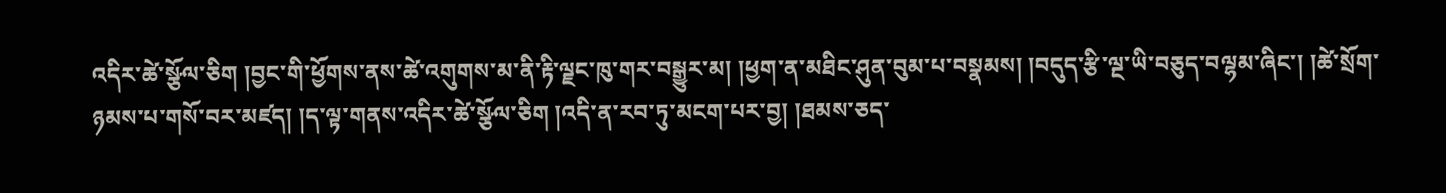འདིར་ཚེ་སྩོལ་ཅིག །བྱང་གི་ཕྱོགས་ནས་ཚེ་འགུགས་མ་ནི་རྟི་ལྗང་ཁུ་གར་བསྒྱུར་མ། །ཕྱག་ན་མཐིང་ཤུན་བུམ་པ་བསྣམས། །བདུད་རྩི་ལྔ་ཡི་བཅུད་བལྷམ་ཞིང་། །ཚེ་སྲོག་ཉམས་པ་གསོ་བར་མཛད། །ད་ལྟ་གནས་འདིར་ཚེ་སྩོལ་ཅིག །འདི་ན་རབ་ཏུ་མངག་པར་བྱ། །ཐམས་ཅད་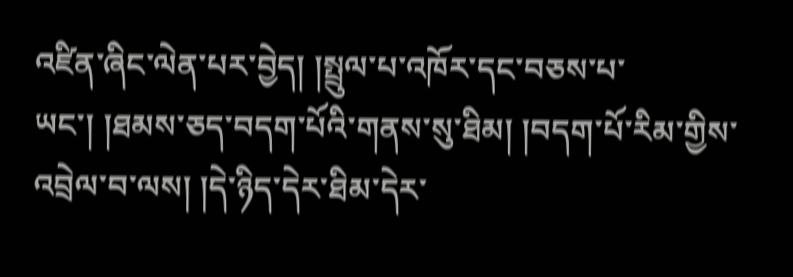འཛིན་ཞིང་ལེན་པར་བྱེད། །སྤྲུལ་པ་འཁོར་དང་བཅས་པ་ཡང་། །ཐམས་ཅད་བདག་པོའི་གནས་སུ་ཐིམ། །བདག་པོ་རིམ་གྱིས་འབྲེལ་བ་ལས། །དེ་ཉིད་དེར་ཐིམ་དེར་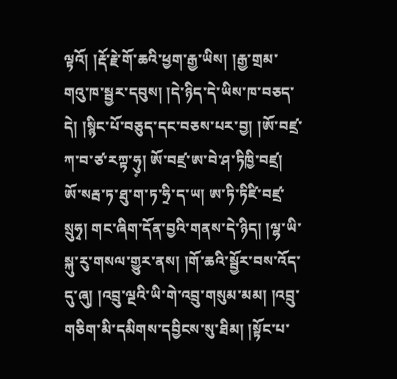ལྟའོ། །རྡོ་རྗེ་གོ་ཆའི་ཕྱག་རྒྱ་ཡིས། །རྒྱ་གྲམ་གའུ་ཁ་སྦྱར་དབུས། །དེ་ཉིད་དེ་ཡིས་ཁ་བཅད་དེ། །སྙིང་པོ་བཅུད་དང་བཅས་པར་བྱ། །ཨོ་བཛྲ་ཀ་བ་ཙ་རཀྟ་ཧུ༷། ཨོ་བཛྲ་ཨ་བེ་ཤ་ཏིཁྱི་བཛྲ། ཨོ་སརྦ་ཏ་ཐུ་ག་ཏ་ཧྲི་ད་ཡ། ཨ་ཏི་ཏིཛི་བཛྲ་སྲུཧྭ། གང་ཞིག་དོན་བྱའི་གནས་དེ་ཉིད། །ལྷ་ཡི་སྐུ་རུ་གསལ་གྱུར་ནས། །གོ་ཆའི་སྦྱོར་བས་འོད་དུ་ཞུ། །འབྲུ་ལྔའི་ཡི་གེ་འབྲུ་གསུམ་མམ། །འབྲུ་གཅིག་མི་དམིགས་དབྱིངས་སུ་ཐིམ། །སྟོང་པ་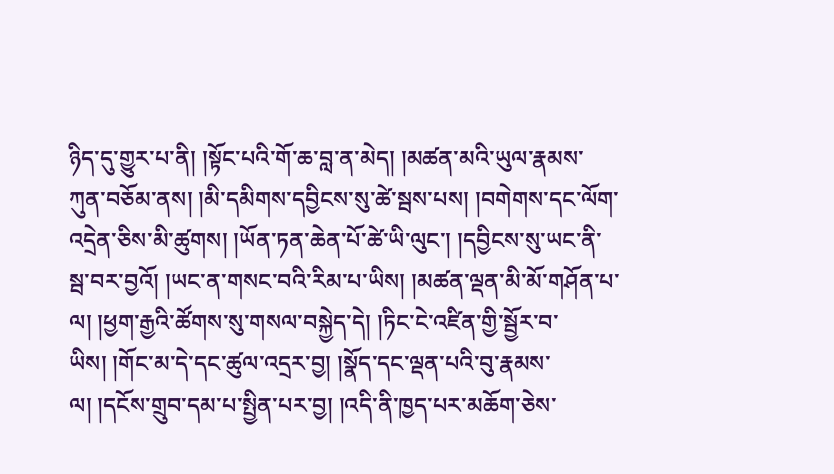ཉིད་དུ་གྱུར་པ་ནི། །སྟོང་པའི་གོ་ཆ་བླ་ན་མེད། །མཚན་མའི་ཡུལ་རྣམས་ཀུན་བཅོམ་ནས། །མི་དམིགས་དབྱིངས་སུ་ཚེ་སྦས་པས། །བགེགས་དང་ལོག་འདྲེན་ཅིས་མི་ཚུགས། །ཡོན་ཏན་ཆེན་པོ་ཚེ་ཡི་ལུང་། །དབྱིངས་སུ་ཡང་ནི་སྦ་བར་བྱའོ། །ཡང་ན་གསང་བའི་རིམ་པ་ཡིས། །མཚན་ལྡན་མི་མོ་གཤོན་པ་ལ། །ཕྱག་རྒྱའི་ཚོགས་སུ་གསལ་བསྐྱེད་དེ། །ཏིང་ངེ་འཛིན་གྱི་སྦྱོར་བ་ཡིས། །གོང་མ་དེ་དང་ཚུལ་འདྲར་བྱ། །སྣོད་དང་ལྡན་པའི་བུ་རྣམས་ལ། །དངོས་གྲུབ་དམ་པ་སྤྱིན་པར་བྱ། །འདི་ནི་ཁྱད་པར་མཆོག་ཅེས་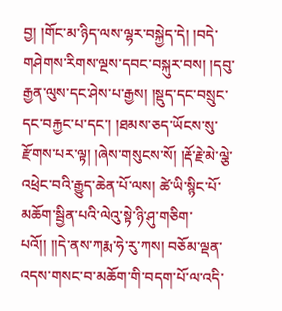བྱ། །གོང་མ་ཉིད་ལས་ལྷར་བསྐྱེད་དེ། །བདེ་གཤེགས་རིགས་ལྔས་དབང་བསྐུར་བས། །དབུ་རྒྱན་ལུས་དང་ཤེས་པ་རྒྱས། །སྡུད་དང་བསྲུང་དང་བརྐྱང་པ་དང་། །ཐམས་ཅད་ཡོངས་སུ་རྫོགས་པར་ལྟ། །ཞེས་གསུངས་སོ། །རྡོ་རྗེ་མེ་ལྕེ་འཕྲེང་བའི་རྒྱུད་ཆེན་པོ་ལས། ཚེ་ཡི་སྙིང་པོ་མཆོག་སྦྱིན་པའི་ལེའུ་སྟེ་ཉི་ཤུ་གཅིག་པའོ།། །།དེ་ནས་ཀརྨ་ཧེ་རུ་ཀས། བཅོམ་ལྡན་འདས་གསང་བ་མཆོག་གི་བདག་པོ་ལ་འདི་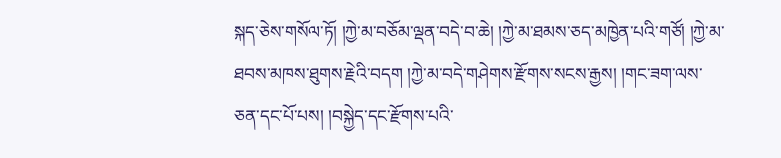སྐད་ཅེས་གསོལ་ཏོ། །ཀྱེ་མ་བཅོམ་ལྡན་བདེ་བ་ཆེ། །ཀྱེ་མ་ཐམས་ཅད་མཁྱེན་པའི་གཙོ། །ཀྱེ་མ་ཐབས་མཁས་ཐུགས་རྗེའི་བདག །ཀྱེ་མ་བདེ་གཤེགས་རྫོགས་སངས་རྒྱས། །གང་ཟག་ལས་ཅན་དང་པོ་པས། །བསྐྱེད་དང་རྫོགས་པའི་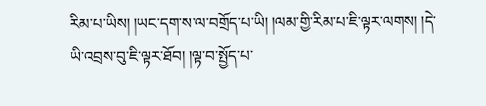རིམ་པ་ཡིས། །ཡང་དག་ས་ལ་བགྲོད་པ་ཡི། །ལམ་གྱི་རིམ་པ་ཇི་ལྟར་ལགས། །དེ་ཡི་འབྲས་བུ་ཇི་ལྟར་ཐོབ། །ལྟ་བ་སྤྱོད་པ་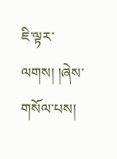ཇི་ལྟར་ལགས། །ཞེས་གསོལ་པས།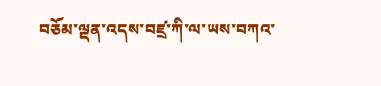བཅོམ་ལྡན་འདས་བཛྲ་ཀི་ལ་ཡས་བཀའ་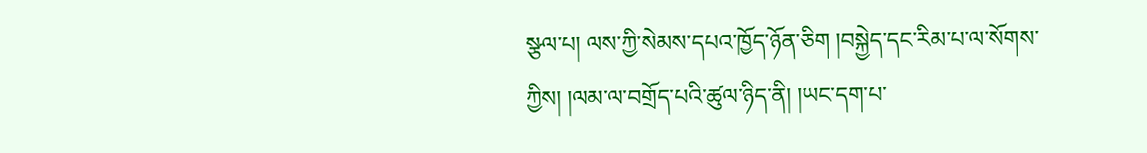སྩལ་པ། ལས་ཀྱི་སེམས་དཔའ་ཁྱོད་ཉོན་ཅིག །བསྐྱེད་དང་རིམ་པ་ལ་སོགས་ཀྱིས། །ལམ་ལ་བགྲོད་པའི་ཚུལ་ཉིད་ནི། །ཡང་དག་པ་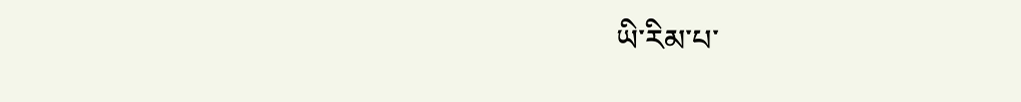ཡི་རིམ་པ་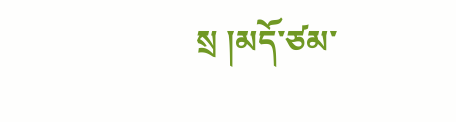སྲ །མདོ་ཙམ་